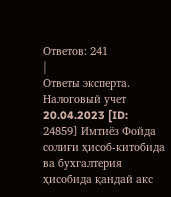Ответов: 241
|
Ответы эксперта. Налоговый учет
20.04.2023 [ID: 24859] Имтиёз Фойда солиғи ҳисоб-китобида ва бухгалтерия ҳисобида қандай акс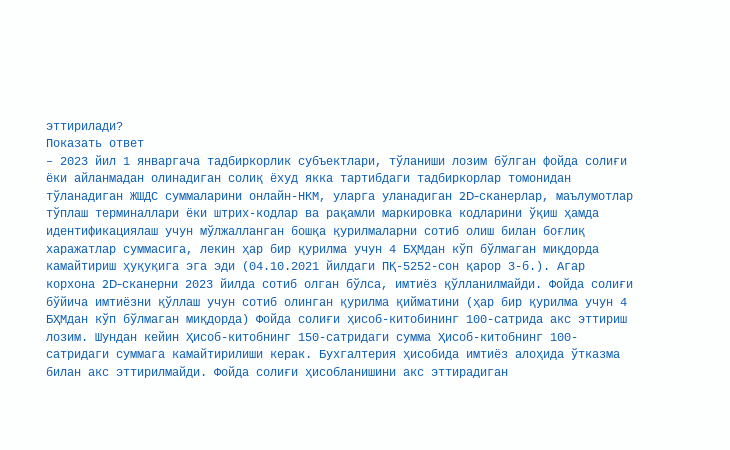эттирилади?
Показать ответ
– 2023 йил 1 январгача тадбиркорлик субъектлари, тўланиши лозим бўлган фойда солиғи ёки айланмадан олинадиган солиқ ёхуд якка тартибдаги тадбиркорлар томонидан тўланадиган ЖШДС суммаларини онлайн-НКМ, уларга уланадиган 2D-сканерлар, маълумотлар тўплаш терминаллари ёки штрих-кодлар ва рақамли маркировка кодларини ўқиш ҳамда идентификациялаш учун мўлжалланган бошқа қурилмаларни сотиб олиш билан боғлиқ харажатлар суммасига, лекин ҳар бир қурилма учун 4 БҲМдан кўп бўлмаган миқдорда камайтириш ҳуқуқига эга эди (04.10.2021 йилдаги ПҚ-5252-сон қарор 3-б.). Агар корхона 2D-сканерни 2023 йилда сотиб олган бўлса, имтиёз қўлланилмайди. Фойда солиғи бўйича имтиёзни қўллаш учун сотиб олинган қурилма қийматини (ҳар бир қурилма учун 4 БҲМдан кўп бўлмаган миқдорда) Фойда солиғи ҳисоб-китобининг 100-сатрида акс эттириш лозим. Шундан кейин Ҳисоб-китобнинг 150-сатридаги сумма Ҳисоб-китобнинг 100-сатридаги суммага камайтирилиши керак. Бухгалтерия ҳисобида имтиёз алоҳида ўтказма билан акс эттирилмайди. Фойда солиғи ҳисобланишини акс эттирадиган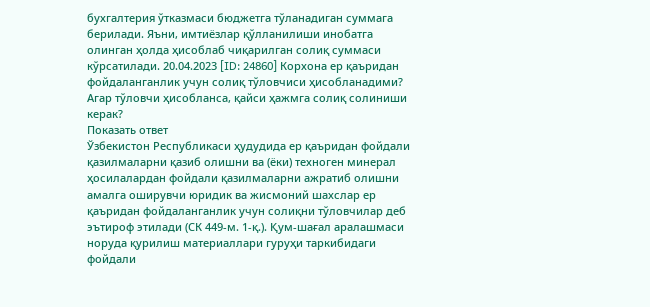бухгалтерия ўтказмаси бюджетга тўланадиган суммага берилади. Яъни, имтиёзлар қўлланилиши инобатга олинган ҳолда ҳисоблаб чиқарилган солиқ суммаси кўрсатилади. 20.04.2023 [ID: 24860] Корхона ер қаъридан фойдаланганлик учун солиқ тўловчиси ҳисобланадими? Агар тўловчи ҳисобланса, қайси ҳажмга солиқ солиниши керак?
Показать ответ
Ўзбекистон Республикаси ҳудудида ер қаъридан фойдали қазилмаларни қазиб олишни ва (ёки) техноген минерал ҳосилалардан фойдали қазилмаларни ажратиб олишни амалга оширувчи юридик ва жисмоний шахслар ер қаъридан фойдаланганлик учун солиқни тўловчилар деб эътироф этилади (СК 449-м. 1-қ.). Қум-шағал аралашмаси норуда қурилиш материаллари гуруҳи таркибидаги фойдали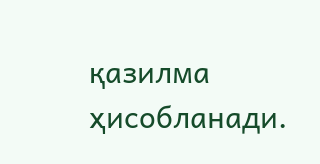қазилма ҳисобланади.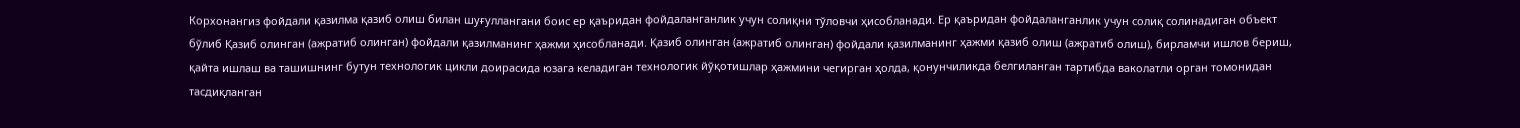Корхонангиз фойдали қазилма қазиб олиш билан шуғуллангани боис ер қаъридан фойдаланганлик учун солиқни тўловчи ҳисобланади. Ер қаъридан фойдаланганлик учун солиқ солинадиган объект бўлиб Қазиб олинган (ажратиб олинган) фойдали қазилманинг ҳажми ҳисобланади. Қазиб олинган (ажратиб олинган) фойдали қазилманинг ҳажми қазиб олиш (ажратиб олиш), бирламчи ишлов бериш, қайта ишлаш ва ташишнинг бутун технологик цикли доирасида юзага келадиган технологик йўқотишлар ҳажмини чегирган ҳолда, қонунчиликда белгиланган тартибда ваколатли орган томонидан тасдиқланган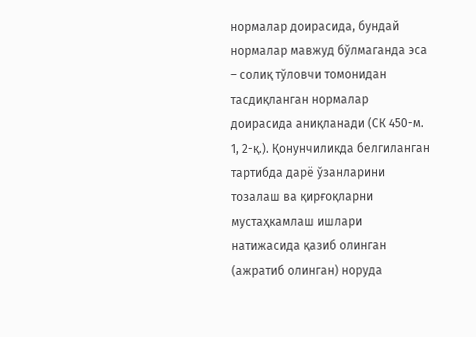нормалар доирасида, бундай нормалар мавжуд бўлмаганда эса – солиқ тўловчи томонидан тасдиқланган нормалар доирасида аниқланади (СК 450-м. 1, 2-қ.). Қонунчиликда белгиланган тартибда дарё ўзанларини тозалаш ва қирғоқларни мустаҳкамлаш ишлари натижасида қазиб олинган (ажратиб олинган) норуда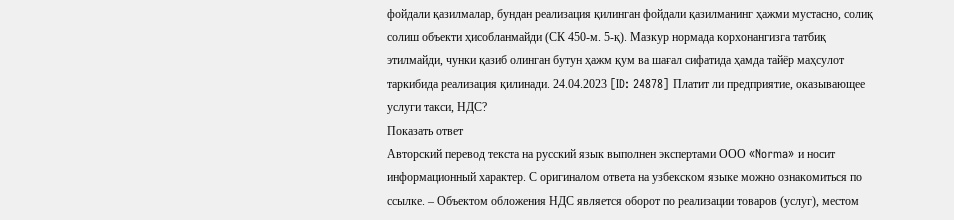фойдали қазилмалар, бундан реализация қилинган фойдали қазилманинг ҳажми мустасно, солиқ солиш объекти ҳисобланмайди (СК 450-м. 5-қ). Мазкур нормада корхонангизга татбиқ этилмайди, чунки қазиб олинган бутун ҳажм қум ва шағал сифатида ҳамда тайёр маҳсулот таркибида реализация қилинади. 24.04.2023 [ID: 24878] Платит ли предприятие, оказывающее услуги такси, НДС?
Показать ответ
Авторский перевод текста на русский язык выполнен экспертами ООО «Norma» и носит информационный характер. С оригиналом ответа на узбекском языке можно ознакомиться по ссылке. – Объектом обложения НДС является оборот по реализации товаров (услуг), местом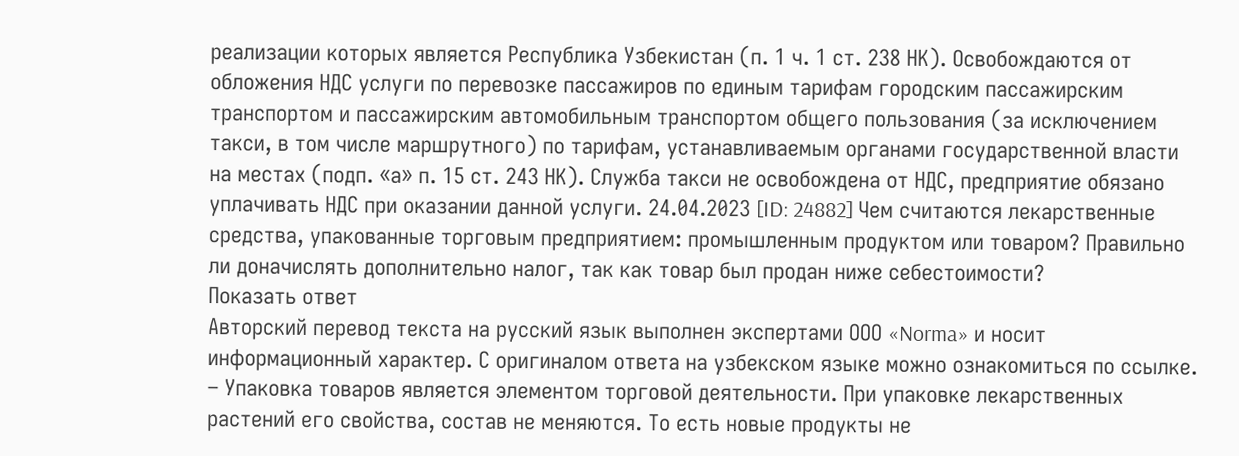реализации которых является Республика Узбекистан (п. 1 ч. 1 ст. 238 НК). Освобождаются от обложения НДС услуги по перевозке пассажиров по единым тарифам городским пассажирским транспортом и пассажирским автомобильным транспортом общего пользования (за исключением такси, в том числе маршрутного) по тарифам, устанавливаемым органами государственной власти на местах (подп. «а» п. 15 ст. 243 НК). Служба такси не освобождена от НДС, предприятие обязано уплачивать НДС при оказании данной услуги. 24.04.2023 [ID: 24882] Чем считаются лекарственные средства, упакованные торговым предприятием: промышленным продуктом или товаром? Правильно ли доначислять дополнительно налог, так как товар был продан ниже себестоимости?
Показать ответ
Авторский перевод текста на русский язык выполнен экспертами ООО «Norma» и носит информационный характер. С оригиналом ответа на узбекском языке можно ознакомиться по ссылке. – Упаковка товаров является элементом торговой деятельности. При упаковке лекарственных растений его свойства, состав не меняются. То есть новые продукты не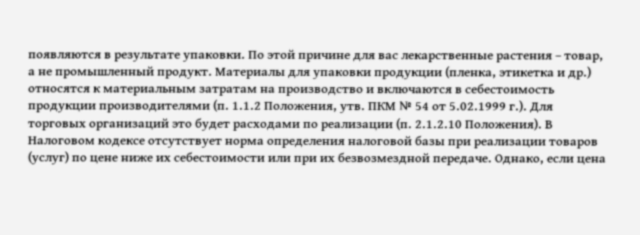появляются в результате упаковки. По этой причине для вас лекарственные растения – товар, а не промышленный продукт. Материалы для упаковки продукции (пленка, этикетка и др.) относятся к материальным затратам на производство и включаются в себестоимость продукции производителями (п. 1.1.2 Положения, утв. ПКМ № 54 от 5.02.1999 г.). Для торговых организаций это будет расходами по реализации (п. 2.1.2.10 Положения). В Налоговом кодексе отсутствует норма определения налоговой базы при реализации товаров (услуг) по цене ниже их себестоимости или при их безвозмездной передаче. Однако, если цена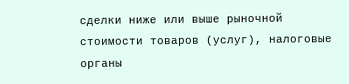сделки ниже или выше рыночной стоимости товаров (услуг), налоговые органы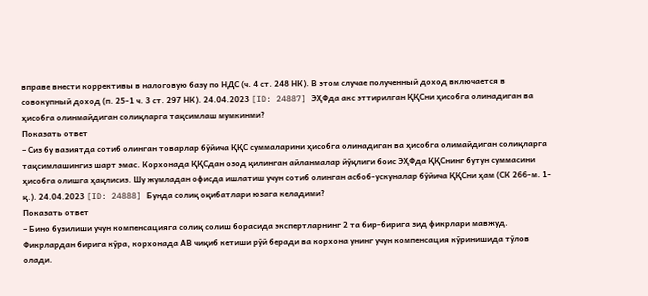вправе внести коррективы в налоговую базу по НДС (ч. 4 ст. 248 НК). В этом случае полученный доход включается в совокупный доход (п. 25-1 ч. 3 ст. 297 НК). 24.04.2023 [ID: 24887] ЭҲФда акс эттирилган ҚҚСни ҳисобга олинадиган ва ҳисобга олинмайдиган солиқларга тақсимлаш мумкинми?
Показать ответ
– Сиз бу вазиятда сотиб олинган товарлар бўйича ҚҚС суммаларини ҳисобга олинадиган ва ҳисобга олимайдиган солиқларга тақсимлашингиз шарт эмас. Корхонада ҚҚСдан озод қилинган айланмалар йўқлиги боис ЭҲФда ҚҚСнинг бутун суммасини ҳисобга олишга ҳақлисиз. Шу жумладан офисда ишлатиш учун сотиб олинган асбоб-ускуналар бўйича ҚҚСни ҳам (СК 266-м. 1-қ.). 24.04.2023 [ID: 24888] Бунда солиқ оқибатлари юзага келадими?
Показать ответ
– Бино бузилиши учун компенсацияга солиқ солиш борасида экспертларнинг 2 та бир-бирига зид фикрлари мавжуд. Фикрлардан бирига кўра, корхонада АВ чиқиб кетиши рўй беради ва корхона унинг учун компенсация кўринишида тўлов олади.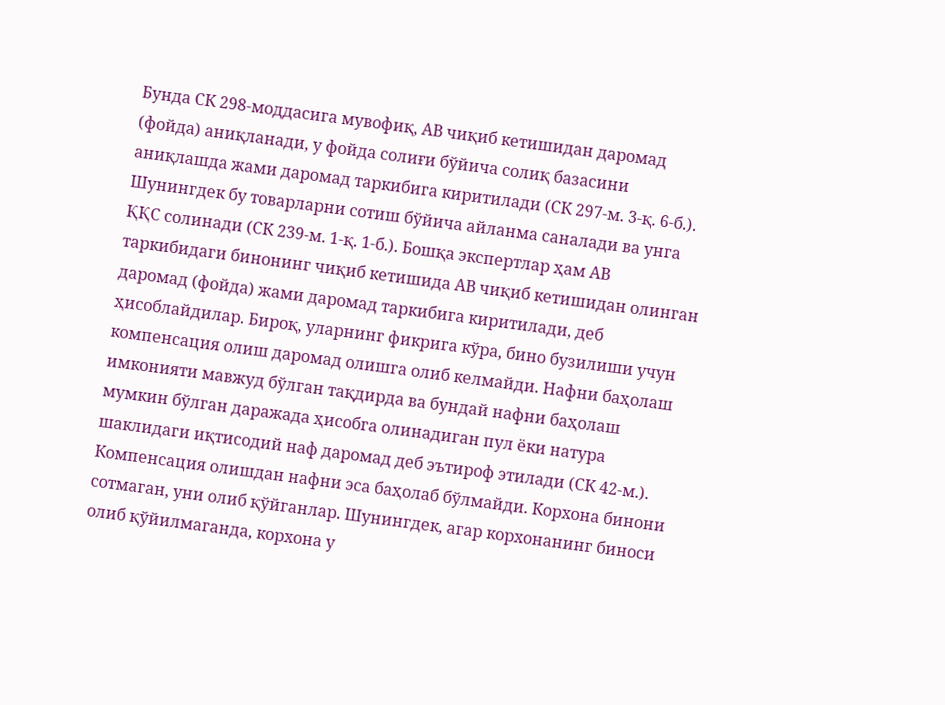Бунда СК 298-моддасига мувофиқ, АВ чиқиб кетишидан даромад (фойда) аниқланади, у фойда солиғи бўйича солиқ базасини аниқлашда жами даромад таркибига киритилади (СК 297-м. 3-қ. 6-б.). Шунингдек бу товарларни сотиш бўйича айланма саналади ва унга ҚҚС солинади (СК 239-м. 1-қ. 1-б.). Бошқа экспертлар ҳам АВ таркибидаги бинонинг чиқиб кетишида АВ чиқиб кетишидан олинган даромад (фойда) жами даромад таркибига киритилади, деб ҳисоблайдилар. Бироқ, уларнинг фикрига кўра, бино бузилиши учун компенсация олиш даромад олишга олиб келмайди. Нафни баҳолаш имконияти мавжуд бўлган тақдирда ва бундай нафни баҳолаш мумкин бўлган даражада ҳисобга олинадиган пул ёки натура шаклидаги иқтисодий наф даромад деб эътироф этилади (СК 42-м.). Компенсация олишдан нафни эса баҳолаб бўлмайди. Корхона бинони сотмаган, уни олиб қўйганлар. Шунингдек, агар корхонанинг биноси олиб қўйилмаганда, корхона у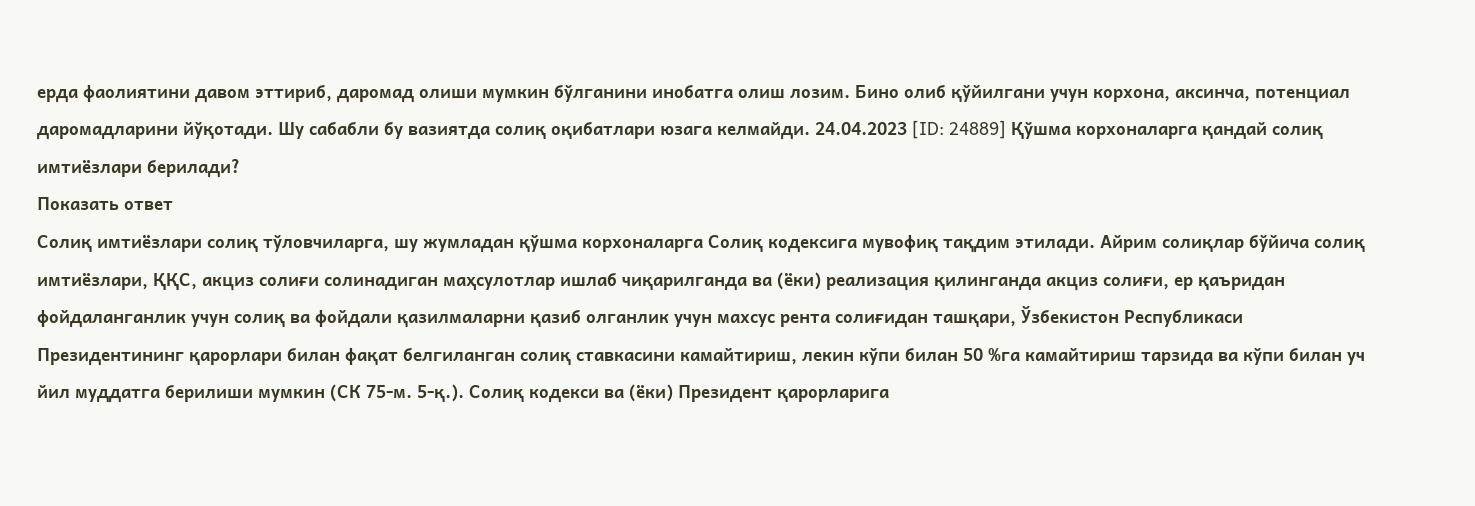ерда фаолиятини давом эттириб, даромад олиши мумкин бўлганини инобатга олиш лозим. Бино олиб қўйилгани учун корхона, аксинча, потенциал даромадларини йўқотади. Шу сабабли бу вазиятда солиқ оқибатлари юзага келмайди. 24.04.2023 [ID: 24889] Қўшма корхоналарга қандай солиқ имтиёзлари берилади?
Показать ответ
Солиқ имтиёзлари солиқ тўловчиларга, шу жумладан қўшма корхоналарга Солиқ кодексига мувофиқ тақдим этилади. Айрим солиқлар бўйича солиқ имтиёзлари, ҚҚС, акциз солиғи солинадиган маҳсулотлар ишлаб чиқарилганда ва (ёки) реализация қилинганда акциз солиғи, ер қаъридан фойдаланганлик учун солиқ ва фойдали қазилмаларни қазиб олганлик учун махсус рента солиғидан ташқари, Ўзбекистон Республикаси Президентининг қарорлари билан фақат белгиланган солиқ ставкасини камайтириш, лекин кўпи билан 50 %га камайтириш тарзида ва кўпи билан уч йил муддатга берилиши мумкин (СК 75-м. 5-қ.). Солиқ кодекси ва (ёки) Президент қарорларига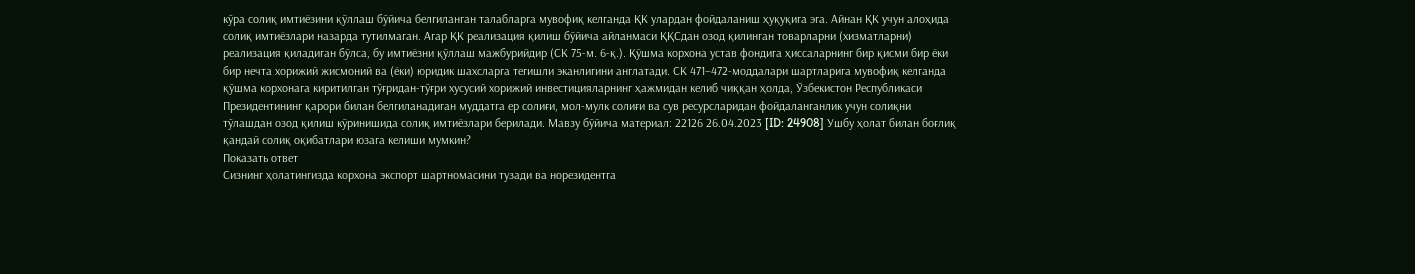кўра солиқ имтиёзини қўллаш бўйича белгиланган талабларга мувофиқ келганда ҚК улардан фойдаланиш ҳуқуқига эга. Айнан ҚК учун алоҳида солиқ имтиёзлари назарда тутилмаган. Агар ҚК реализация қилиш бўйича айланмаси ҚҚСдан озод қилинган товарларни (хизматларни) реализация қиладиган бўлса, бу имтиёзни қўллаш мажбурийдир (СК 75-м. 6-қ.). Қўшма корхона устав фондига ҳиссаларнинг бир қисми бир ёки бир нечта хорижий жисмоний ва (ёки) юридик шахсларга тегишли эканлигини англатади. СК 471–472-моддалари шартларига мувофиқ келганда қўшма корхонага киритилган тўғридан-тўғри хусусий хорижий инвестицияларнинг ҳажмидан келиб чиққан ҳолда, Ўзбекистон Республикаси Президентининг қарори билан белгиланадиган муддатга ер солиғи, мол-мулк солиғи ва сув ресурсларидан фойдаланганлик учун солиқни тўлашдан озод қилиш кўринишида солиқ имтиёзлари берилади. Мавзу бўйича материал: 22126 26.04.2023 [ID: 24908] Ушбу ҳолат билан боғлиқ қандай солиқ оқибатлари юзага келиши мумкин?
Показать ответ
Сизнинг ҳолатингизда корхона экспорт шартномасини тузади ва норезидентга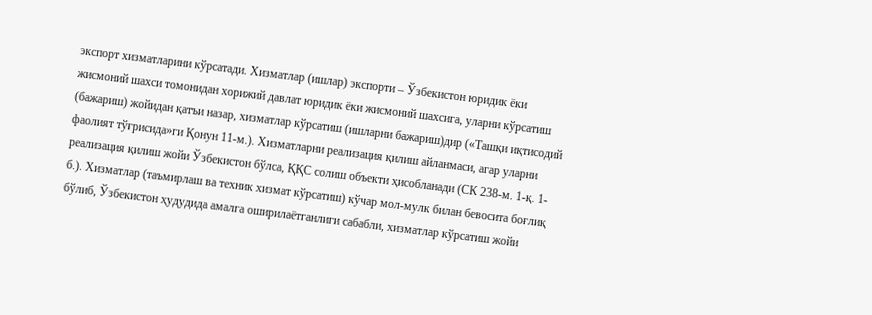экспорт хизматларини кўрсатади. Хизматлар (ишлар) экспорти – Ўзбекистон юридик ёки жисмоний шахси томонидан хорижий давлат юридик ёки жисмоний шахсига, уларни кўрсатиш (бажариш) жойидан қатъи назар, хизматлар кўрсатиш (ишларни бажариш)дир («Ташқи иқтисодий фаолият тўғрисида»ги Қонун 11-м.). Хизматларни реализация қилиш айланмаси, агар уларни реализация қилиш жойи Ўзбекистон бўлса, ҚҚС солиш объекти ҳисобланади (СК 238-м. 1-қ. 1-б.). Хизматлар (таъмирлаш ва техник хизмат кўрсатиш) кўчар мол-мулк билан бевосита боғлиқ бўлиб, Ўзбекистон ҳудудида амалга оширилаётганлиги сабабли, хизматлар кўрсатиш жойи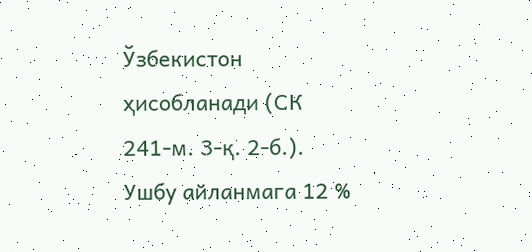Ўзбекистон ҳисобланади (СК 241-м. 3-қ. 2-б.). Ушбу айланмага 12 %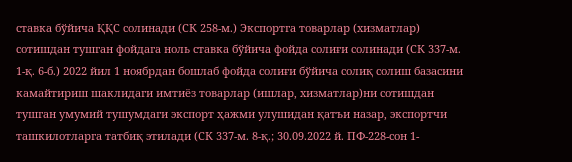ставка бўйича ҚҚС солинади (СК 258-м.) Экспортга товарлар (хизматлар) сотишдан тушган фойдага ноль ставка бўйича фойда солиғи солинади (СК 337-м. 1-қ. 6-б.) 2022 йил 1 ноябрдан бошлаб фойда солиғи бўйича солиқ солиш базасини камайтириш шаклидаги имтиёз товарлар (ишлар, хизматлар)ни сотишдан тушган умумий тушумдаги экспорт ҳажми улушидан қатъи назар, экспортчи ташкилотларга татбиқ этилади (СК 337-м. 8-қ.; 30.09.2022 й. ПФ-228-сон 1-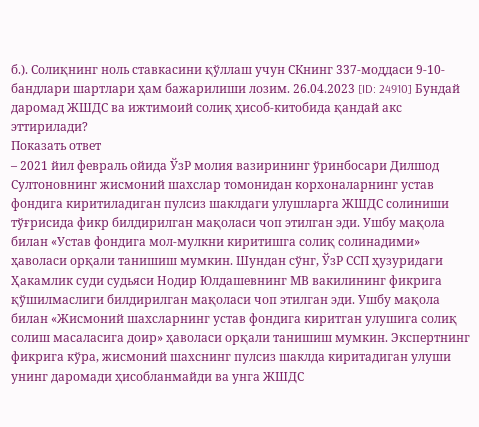б.). Солиқнинг ноль ставкасини қўллаш учун СКнинг 337-моддаси 9-10-бандлари шартлари ҳам бажарилиши лозим. 26.04.2023 [ID: 24910] Бундай даромад ЖШДС ва ижтимоий солиқ ҳисоб-китобида қандай акс эттирилади?
Показать ответ
– 2021 йил февраль ойида ЎзР молия вазирининг ўринбосари Дилшод Султоновнинг жисмоний шахслар томонидан корхоналарнинг устав фондига киритиладиган пулсиз шаклдаги улушларга ЖШДС солиниши тўғрисида фикр билдирилган мақоласи чоп этилган эди. Ушбу мақола билан «Устав фондига мол-мулкни киритишга солиқ солинадими» ҳаволаси орқали танишиш мумкин. Шундан сўнг, ЎзР ССП ҳузуридаги Ҳакамлик суди судьяси Нодир Юлдашевнинг МВ вакилининг фикрига қўшилмаслиги билдирилган мақоласи чоп этилган эди. Ушбу мақола билан «Жисмоний шахсларнинг устав фондига киритган улушига солиқ солиш масаласига доир» ҳаволаси орқали танишиш мумкин. Экспертнинг фикрига кўра, жисмоний шахснинг пулсиз шаклда киритадиган улуши унинг даромади ҳисобланмайди ва унга ЖШДС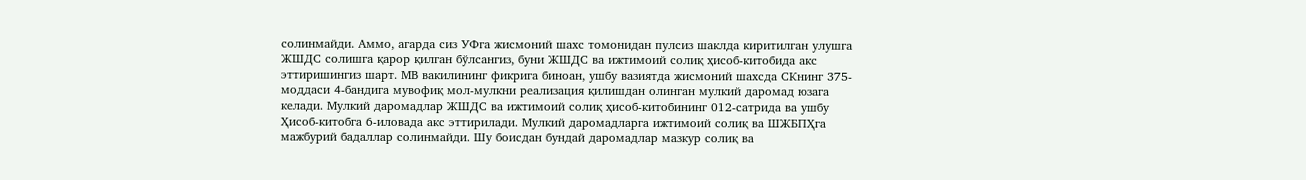солинмайди. Aммо, агарда сиз УФга жисмоний шахс томонидан пулсиз шаклда киритилган улушга ЖШДС солишга қарор қилган бўлсангиз, буни ЖШДС ва ижтимоий солиқ ҳисоб-китобида акс эттиришингиз шарт. МВ вакилининг фикрига биноан, ушбу вазиятда жисмоний шахсда СКнинг 375-моддаси 4-бандига мувофиқ мол-мулкни реализация қилишдан олинган мулкий даромад юзага келади. Мулкий даромадлар ЖШДС ва ижтимоий солиқ ҳисоб-китобининг 012-сатрида ва ушбу Ҳисоб-китобга 6-иловада акс эттирилади. Мулкий даромадларга ижтимоий солиқ ва ШЖБПҲга мажбурий бадаллар солинмайди. Шу боисдан бундай даромадлар мазкур солиқ ва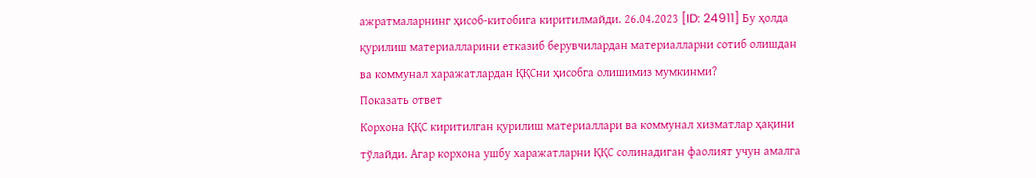ажратмаларнинг ҳисоб-китобига киритилмайди. 26.04.2023 [ID: 24911] Бу ҳолда қурилиш материалларини етказиб берувчилардан материалларни сотиб олишдан ва коммунал харажатлардан ҚҚСни ҳисобга олишимиз мумкинми?
Показать ответ
Корхона ҚҚС киритилган қурилиш материаллари ва коммунал хизматлар ҳақини тўлайди. Агар корхона ушбу харажатларни ҚҚС солинадиган фаолият учун амалга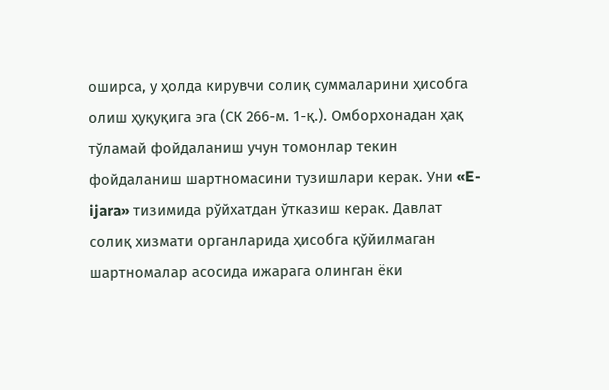оширса, у ҳолда кирувчи солиқ суммаларини ҳисобга олиш ҳуқуқига эга (СК 266-м. 1-қ.). Омборхонадан ҳақ тўламай фойдаланиш учун томонлар текин фойдаланиш шартномасини тузишлари керак. Уни «E-ijara» тизимида рўйхатдан ўтказиш керак. Давлат солиқ хизмати органларида ҳисобга қўйилмаган шартномалар асосида ижарага олинган ёки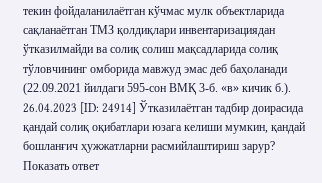текин фойдаланилаётган кўчмас мулк объектларида сақланаётган ТМЗ қолдиқлари инвентаризациядан ўтказилмайди ва солиқ солиш мақсадларида солиқ тўловчининг омборида мавжуд эмас деб баҳоланади (22.09.2021 йилдаги 595-сон ВМҚ 3-б. «в» кичик б.). 26.04.2023 [ID: 24914] Ўтказилаётган тадбир доирасида қандай солиқ оқибатлари юзага келиши мумкин, қандай бошланғич ҳужжатларни расмийлаштириш зарур?
Показать ответ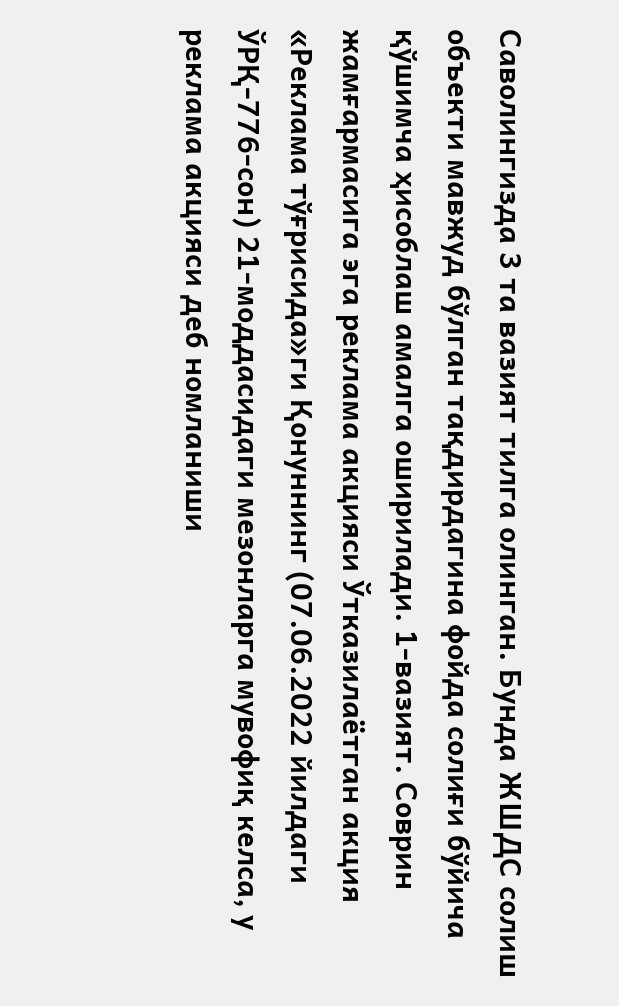Саволингизда 3 та вазият тилга олинган. Бунда ЖШДС солиш объекти мавжуд бўлган тақдирдагина фойда солиғи бўйича қўшимча ҳисоблаш амалга оширилади. 1-вазият. Соврин жамғармасига эга реклама акцияси Ўтказилаётган акция «Реклама тўғрисида»ги Қонуннинг (07.06.2022 йилдаги ЎРҚ-776-сон) 21-моддасидаги мезонларга мувофиқ келса, у реклама акцияси деб номланиши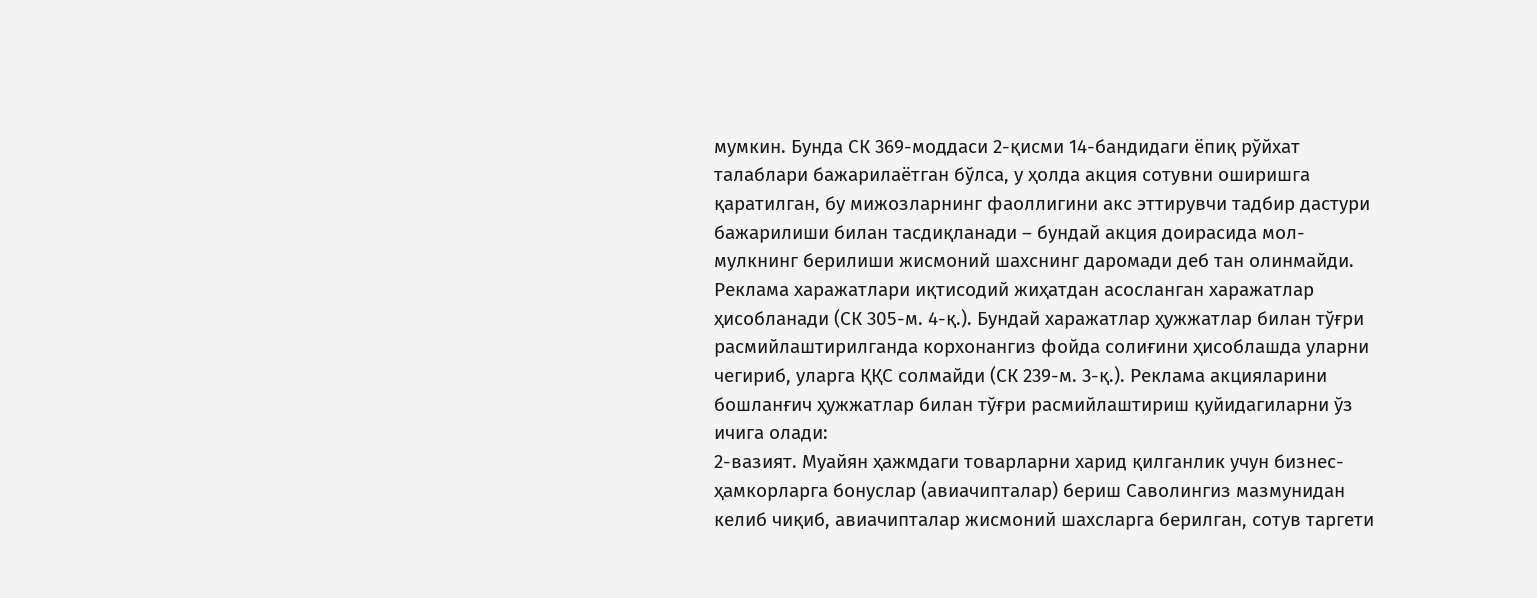мумкин. Бунда СК 369-моддаси 2-қисми 14-бандидаги ёпиқ рўйхат талаблари бажарилаётган бўлса, у ҳолда акция сотувни оширишга қаратилган, бу мижозларнинг фаоллигини акс эттирувчи тадбир дастури бажарилиши билан тасдиқланади – бундай акция доирасида мол-мулкнинг берилиши жисмоний шахснинг даромади деб тан олинмайди. Реклама харажатлари иқтисодий жиҳатдан асосланган харажатлар ҳисобланади (СК 305-м. 4-қ.). Бундай харажатлар ҳужжатлар билан тўғри расмийлаштирилганда корхонангиз фойда солиғини ҳисоблашда уларни чегириб, уларга ҚҚС солмайди (СК 239-м. 3-қ.). Реклама акцияларини бошланғич ҳужжатлар билан тўғри расмийлаштириш қуйидагиларни ўз ичига олади:
2-вазият. Муайян ҳажмдаги товарларни харид қилганлик учун бизнес-ҳамкорларга бонуслар (авиачипталар) бериш Саволингиз мазмунидан келиб чиқиб, авиачипталар жисмоний шахсларга берилган, сотув таргети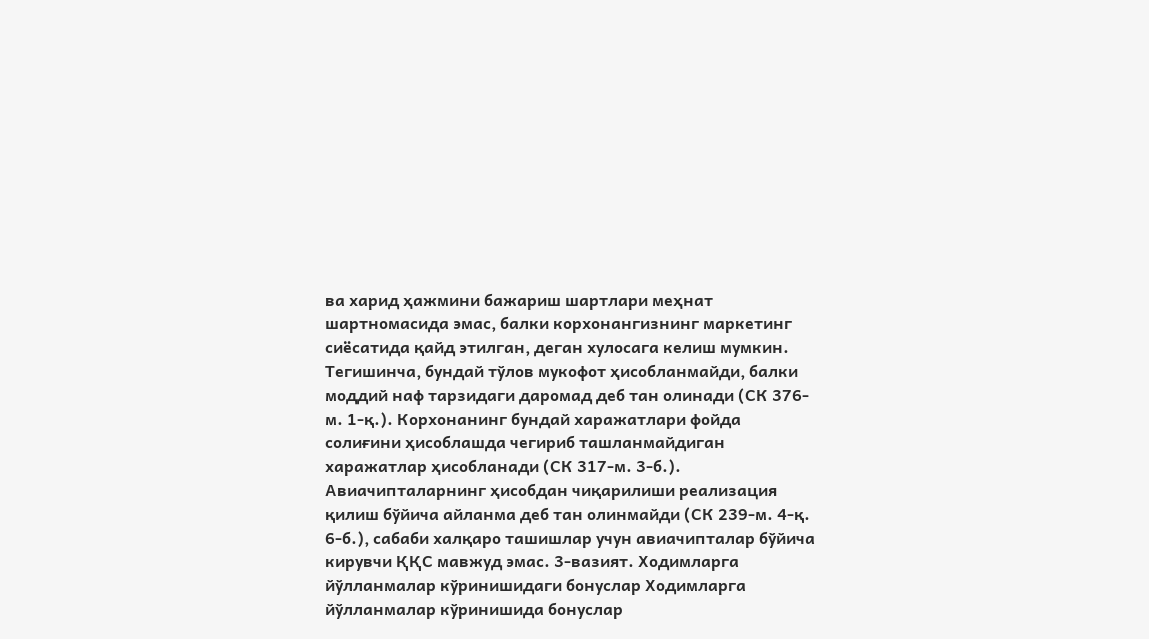ва харид ҳажмини бажариш шартлари меҳнат шартномасида эмас, балки корхонангизнинг маркетинг сиёсатида қайд этилган, деган хулосага келиш мумкин. Тегишинча, бундай тўлов мукофот ҳисобланмайди, балки моддий наф тарзидаги даромад деб тан олинади (СК 376-м. 1-қ.). Корхонанинг бундай харажатлари фойда солиғини ҳисоблашда чегириб ташланмайдиган харажатлар ҳисобланади (СК 317-м. 3-б.). Авиачипталарнинг ҳисобдан чиқарилиши реализация қилиш бўйича айланма деб тан олинмайди (СК 239-м. 4-қ. 6-б.), сабаби халқаро ташишлар учун авиачипталар бўйича кирувчи ҚҚС мавжуд эмас. 3-вазият. Ходимларга йўлланмалар кўринишидаги бонуслар Ходимларга йўлланмалар кўринишида бонуслар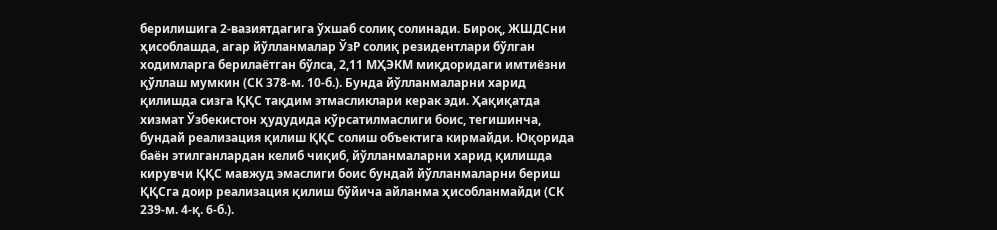берилишига 2-вазиятдагига ўхшаб солиқ солинади. Бироқ, ЖШДСни ҳисоблашда, агар йўлланмалар ЎзР солиқ резидентлари бўлган ходимларга берилаётган бўлса, 2,11 МҲЭКМ миқдоридаги имтиёзни қўллаш мумкин (СК 378-м. 10-б.). Бунда йўлланмаларни харид қилишда сизга ҚҚС тақдим этмасликлари керак эди. Ҳақиқатда хизмат Ўзбекистон ҳудудида кўрсатилмаслиги боис, тегишинча, бундай реализация қилиш ҚҚС солиш объектига кирмайди. Юқорида баён этилганлардан келиб чиқиб, йўлланмаларни харид қилишда кирувчи ҚҚС мавжуд эмаслиги боис бундай йўлланмаларни бериш ҚҚСга доир реализация қилиш бўйича айланма ҳисобланмайди (СК 239-м. 4-қ. 6-б.).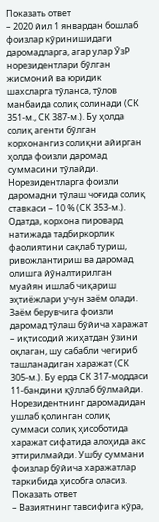Показать ответ
– 2020 йил 1 январдан бошлаб фоизлар кўринишидаги даромадларга, агар улар ЎзР норезидентлари бўлган жисмоний ва юридик шахсларга тўланса, тўлов манбаида солиқ солинади (СК 351-м., СК 387-м.). Бу ҳолда солиқ агенти бўлган корхонангиз солиқни айирган ҳолда фоизли даромад суммасини тўлайди. Норезидентларга фоизли даромадни тўлаш чоғида солиқ ставкаси – 10 % (СК 353-м.). Одатда, корхона пировард натижада тадбиркорлик фаолиятини сақлаб туриш, ривожлантириш ва даромад олишга йўналтирилган муайян ишлаб чиқариш эҳтиёжлари учун заём олади. Заём берувчига фоизли даромад тўлаш бўйича харажат – иқтисодий жиҳатдан ўзини оқлаган, шу сабабли чегириб ташланадиган харажат (СК 305-м.). Бу ерда СК 317-моддаси 11-бандини қўллаб бўлмайди. Норезидентнинг даромадидан ушлаб қолинган солиқ суммаси солиқ ҳисоботида харажат сифатида алоҳида акс эттирилмайди. Ушбу суммани фоизлар бўйича харажатлар таркибида ҳисобга оласиз.
Показать ответ
– Вазиятнинг тавсифига кўра,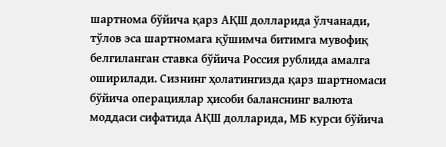шартнома бўйича қарз АҚШ долларида ўлчанади, тўлов эса шартномага қўшимча битимга мувофиқ белгиланган ставка бўйича Россия рублида амалга оширилади. Сизнинг ҳолатингизда қарз шартномаси бўйича операциялар ҳисоби баланснинг валюта моддаси сифатида АҚШ долларида, МБ курси бўйича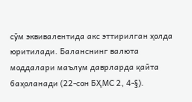сўм эквивалентида акс эттирилган ҳолда юритилади. Баланснинг валюта моддалари маълум даврларда қайта баҳоланади (22-сон БҲМС 2, 4-§).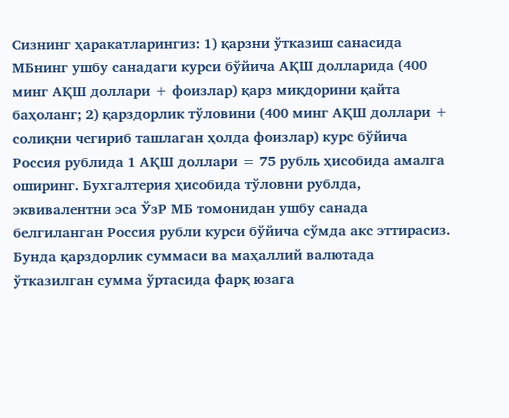Сизнинг ҳаракатларингиз: 1) қарзни ўтказиш санасида МБнинг ушбу санадаги курси бўйича АҚШ долларида (400 минг АҚШ доллари + фоизлар) қарз миқдорини қайта баҳоланг; 2) қарздорлик тўловини (400 минг АҚШ доллари + солиқни чегириб ташлаган ҳолда фоизлар) курс бўйича Россия рублида 1 АҚШ доллари = 75 рубль ҳисобида амалга оширинг. Бухгалтерия ҳисобида тўловни рублда, эквивалентни эса ЎзР МБ томонидан ушбу санада белгиланган Россия рубли курси бўйича сўмда акс эттирасиз. Бунда қарздорлик суммаси ва маҳаллий валютада ўтказилган сумма ўртасида фарқ юзага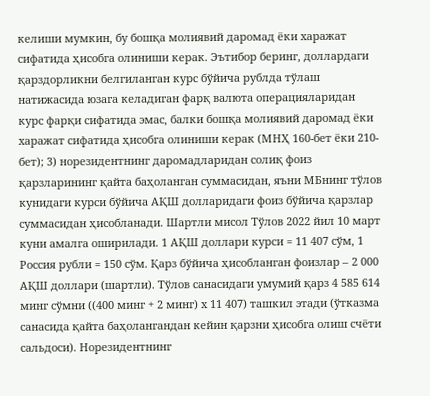келиши мумкин, бу бошқа молиявий даромад ёки харажат сифатида ҳисобга олиниши керак. Эътибор беринг, доллардаги қарздорликни белгиланган курс бўйича рублда тўлаш натижасида юзага келадиган фарқ валюта операцияларидан курс фарқи сифатида эмас, балки бошқа молиявий даромад ёки харажат сифатида ҳисобга олиниши керак (МНҲ 160-бет ёки 210-бет); 3) норезидентнинг даромадларидан солиқ фоиз қарзларининг қайта баҳоланган суммасидан, яъни МБнинг тўлов кунидаги курси бўйича АҚШ долларидаги фоиз бўйича қарзлар суммасидан ҳисобланади. Шартли мисол Тўлов 2022 йил 10 март куни амалга оширилади. 1 АҚШ доллари курси = 11 407 сўм, 1 Россия рубли = 150 сўм. Қарз бўйича ҳисобланган фоизлар – 2 000 АҚШ доллари (шартли). Тўлов санасидаги умумий қарз 4 585 614 минг сўмни ((400 минг + 2 минг) х 11 407) ташкил этади (ўтказма санасида қайта баҳолангандан кейин қарзни ҳисобга олиш счёти сальдоси). Норезидентнинг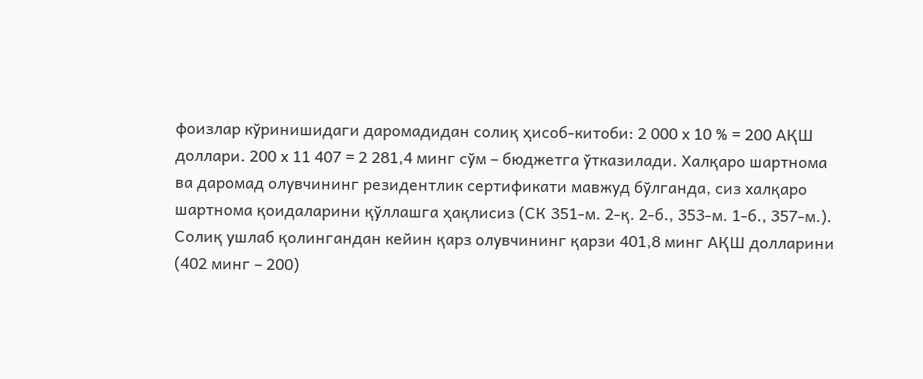фоизлар кўринишидаги даромадидан солиқ ҳисоб-китоби: 2 000 х 10 % = 200 АҚШ доллари. 200 х 11 407 = 2 281,4 минг сўм – бюджетга ўтказилади. Халқаро шартнома ва даромад олувчининг резидентлик сертификати мавжуд бўлганда, сиз халқаро шартнома қоидаларини қўллашга ҳақлисиз (СК 351-м. 2-қ. 2-б., 353-м. 1-б., 357-м.). Солиқ ушлаб қолингандан кейин қарз олувчининг қарзи 401,8 минг АҚШ долларини (402 минг – 200)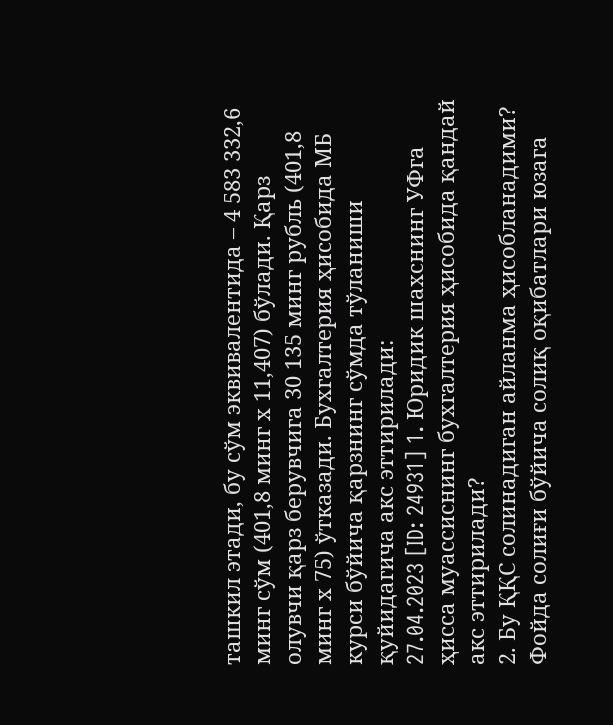ташкил этади, бу сўм эквивалентида – 4 583 332,6 минг сўм (401,8 минг х 11,407) бўлади. Қарз олувчи қарз берувчига 30 135 минг рубль (401,8 минг х 75) ўтказади. Бухгалтерия ҳисобида МБ курси бўйича қарзнинг сўмда тўланиши қуйидагича акс эттирилади:
27.04.2023 [ID: 24931] 1. Юридик шахснинг УФга ҳисса муассиснинг бухгалтерия ҳисобида қандай акс эттирилади?
2. Бу ҚҚС солинадиган айланма ҳисобланадими? Фойда солиғи бўйича солиқ оқибатлари юзага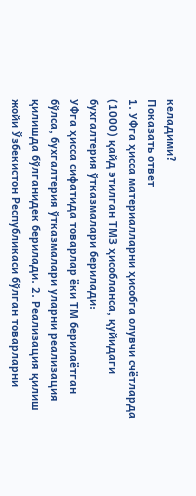келадими?
Показать ответ
1. УФга ҳисса материалларни ҳисобга олувчи счётларда (1000) қайд этилган ТМЗ ҳисобланса, қуйидаги бухгалтерия ўтказмалари берилади:
УФга ҳисса сифатида товарлар ёки ТМ берилаётган бўлса, бухгалтерия ўтказмалари уларни реализация қилишда бўлганидек берилади. 2. Реализация қилиш жойи Ўзбекистон Республикаси бўлган товарларни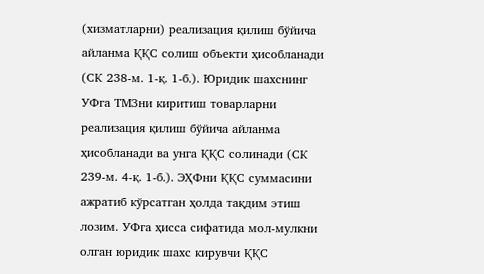(хизматларни) реализация қилиш бўйича айланма ҚҚС солиш объекти ҳисобланади (СК 238-м. 1-қ. 1-б.). Юридик шахснинг УФга ТМЗни киритиш товарларни реализация қилиш бўйича айланма ҳисобланади ва унга ҚҚС солинади (СК 239-м. 4-қ. 1-б.). ЭҲФни ҚҚС суммасини ажратиб кўрсатган ҳолда тақдим этиш лозим. УФга ҳисса сифатида мол-мулкни олган юридик шахс кирувчи ҚҚС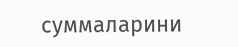суммаларини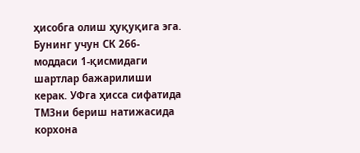ҳисобга олиш ҳуқуқига эга. Бунинг учун СК 266-моддаси 1-қисмидаги шартлар бажарилиши керак. УФга ҳисса сифатида ТМЗни бериш натижасида корхона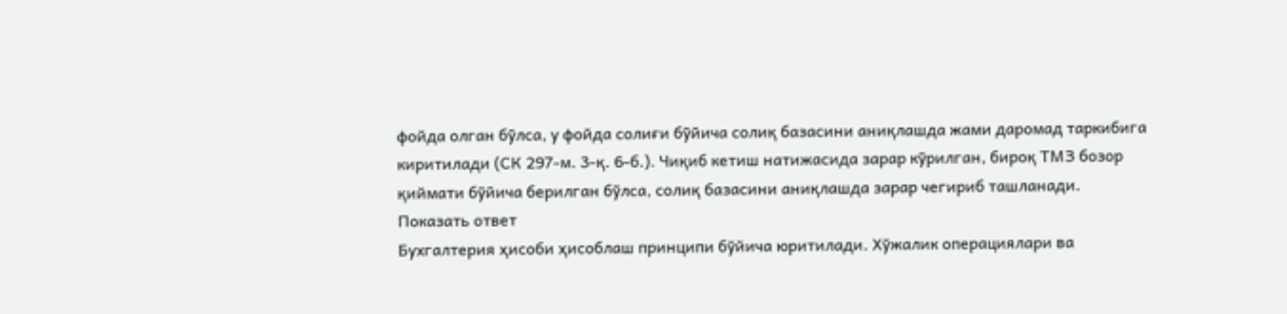фойда олган бўлса, у фойда солиғи бўйича солиқ базасини аниқлашда жами даромад таркибига киритилади (СК 297-м. 3-қ. 6-б.). Чиқиб кетиш натижасида зарар кўрилган, бироқ ТМЗ бозор қиймати бўйича берилган бўлса, солиқ базасини аниқлашда зарар чегириб ташланади.
Показать ответ
Бухгалтерия ҳисоби ҳисоблаш принципи бўйича юритилади. Хўжалик операциялари ва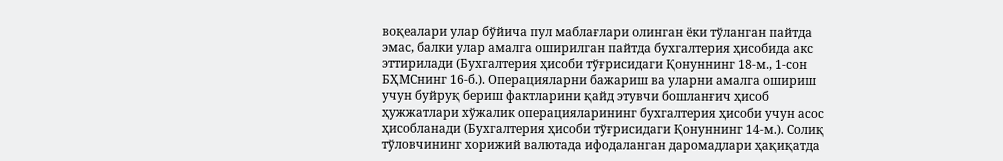воқеалари улар бўйича пул маблағлари олинган ёки тўланган пайтда эмас, балки улар амалга оширилган пайтда бухгалтерия ҳисобида акс эттирилади (Бухгалтерия ҳисоби тўғрисидаги Қонуннинг 18-м., 1-сон БҲМСнинг 16-б.). Операцияларни бажариш ва уларни амалга ошириш учун буйруқ бериш фактларини қайд этувчи бошланғич ҳисоб ҳужжатлари хўжалик операцияларининг бухгалтерия ҳисоби учун асос ҳисобланади (Бухгалтерия ҳисоби тўғрисидаги Қонуннинг 14-м.). Солиқ тўловчининг хорижий валютада ифодаланган даромадлари ҳақиқатда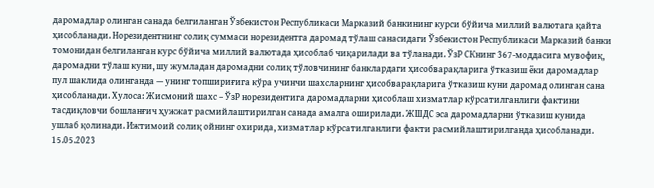даромадлар олинган санада белгиланган Ўзбекистон Республикаси Марказий банкининг курси бўйича миллий валютага қайта ҳисобланади. Норезидентнинг солиқ суммаси норезидентга даромад тўлаш санасидаги Ўзбекистон Республикаси Марказий банки томонидан белгиланган курс бўйича миллий валютада ҳисоблаб чиқарилади ва тўланади. ЎзР СКнинг 367-моддасига мувофиқ, даромадни тўлаш куни, шу жумладан даромадни солиқ тўловчининг банклардаги ҳисобварақларига ўтказиш ёки даромадлар пул шаклида олинганда — унинг топшириғига кўра учинчи шахсларнинг ҳисобварақларига ўтказиш куни даромад олинган сана ҳисобланади. Хулоса: Жисмоний шахс – ЎзР норезидентига даромадларни ҳисоблаш хизматлар кўрсатилганлиги фактини тасдиқловчи бошланғич ҳужжат расмийлаштирилган санада амалга оширилади. ЖШДС эса даромадларни ўтказиш кунида ушлаб қолинади. Ижтимоий солиқ ойнинг охирида, хизматлар кўрсатилганлиги факти расмийлаштирилганда ҳисобланади. 15.05.2023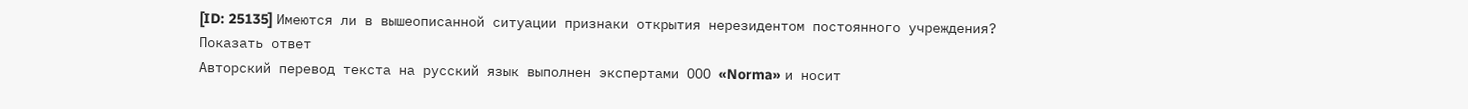[ID: 25135] Имеются ли в вышеописанной ситуации признаки открытия нерезидентом постоянного учреждения?
Показать ответ
Авторский перевод текста на русский язык выполнен экспертами ООО «Norma» и носит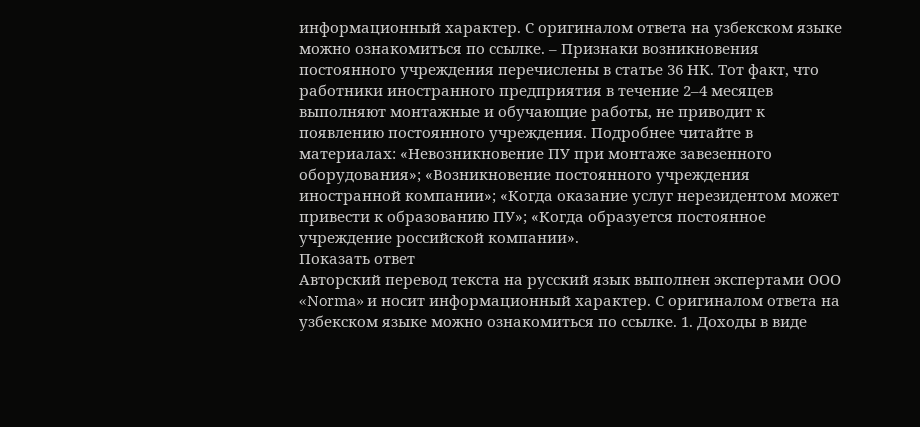информационный характер. С оригиналом ответа на узбекском языке можно ознакомиться по ссылке. – Признаки возникновения постоянного учреждения перечислены в статье 36 НК. Тот факт, что работники иностранного предприятия в течение 2–4 месяцев выполняют монтажные и обучающие работы, не приводит к появлению постоянного учреждения. Подробнее читайте в материалах: «Невозникновение ПУ при монтаже завезенного оборудования»; «Возникновение постоянного учреждения иностранной компании»; «Когда оказание услуг нерезидентом может привести к образованию ПУ»; «Когда образуется постоянное учреждение российской компании».
Показать ответ
Авторский перевод текста на русский язык выполнен экспертами ООО «Norma» и носит информационный характер. С оригиналом ответа на узбекском языке можно ознакомиться по ссылке. 1. Доходы в виде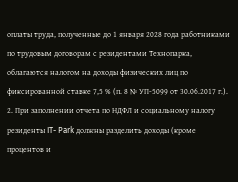оплаты труда, полученные до 1 января 2028 года работниками по трудовым договорам с резидентами Технопарка, облагаются налогом на доходы физических лиц по фиксированной ставке 7,5 % (п. 8 № УП-5099 от 30.06.2017 г.). 2. При заполнении отчета по НДФЛ и социальному налогу резиденты IT- Park должны разделить доходы (кроме процентов и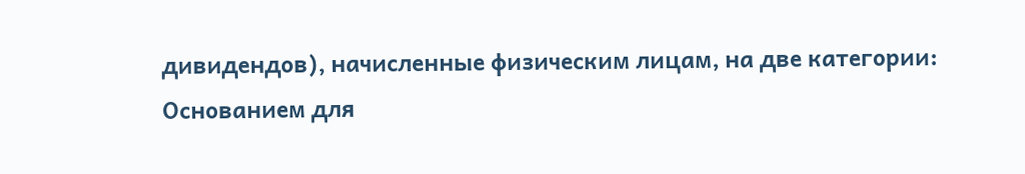дивидендов), начисленные физическим лицам, на две категории:
Основанием для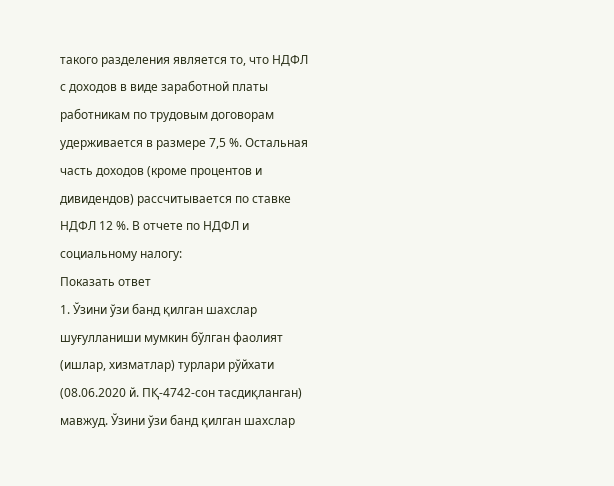такого разделения является то, что НДФЛ с доходов в виде заработной платы работникам по трудовым договорам удерживается в размере 7,5 %. Остальная часть доходов (кроме процентов и дивидендов) рассчитывается по ставке НДФЛ 12 %. В отчете по НДФЛ и социальному налогу:
Показать ответ
1. Ўзини ўзи банд қилган шахслар шуғулланиши мумкин бўлган фаолият (ишлар, хизматлар) турлари рўйхати (08.06.2020 й. ПҚ-4742-сон тасдиқланган) мавжуд. Ўзини ўзи банд қилган шахслар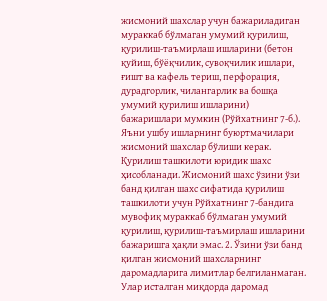жисмоний шахслар учун бажариладиган мураккаб бўлмаган умумий қурилиш, қурилиш-таъмирлаш ишларини (бетон қуйиш, бўёқчилик, сувоқчилик ишлари, ғишт ва кафель териш, перфорация, дурадгорлик, чилангарлик ва бошқа умумий қурилиш ишларини) бажаришлари мумкин (Рўйхатнинг 7-б.). Яъни ушбу ишларнинг буюртмачилари жисмоний шахслар бўлиши керак. Қурилиш ташкилоти юридик шахс ҳисобланади. Жисмоний шахс ўзини ўзи банд қилган шахс сифатида қурилиш ташкилоти учун Рўйхатнинг 7-бандига мувофиқ мураккаб бўлмаган умумий қурилиш, қурилиш-таъмирлаш ишларини бажаришга ҳақли эмас. 2. Ўзини ўзи банд қилган жисмоний шахсларнинг даромадларига лимитлар белгиланмаган. Улар исталган миқдорда даромад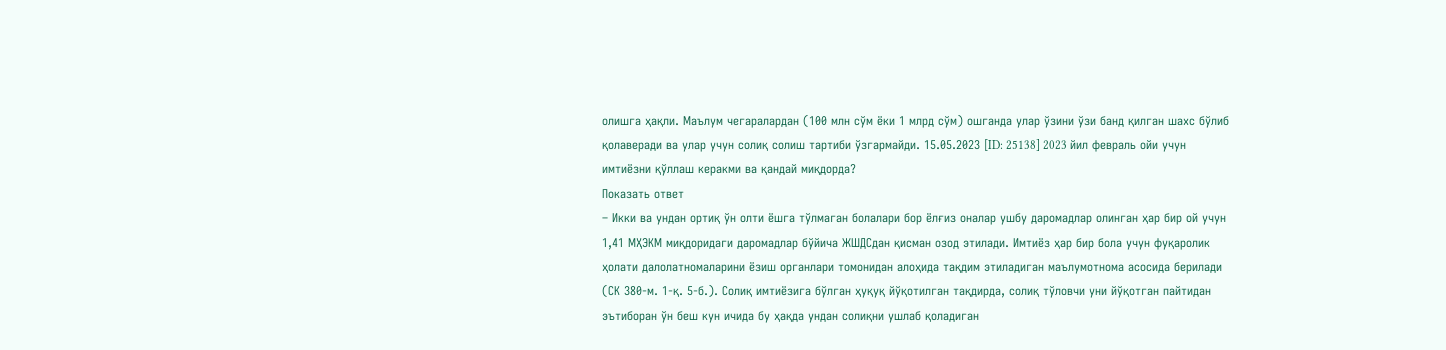олишга ҳақли. Маълум чегаралардан (100 млн сўм ёки 1 млрд сўм) ошганда улар ўзини ўзи банд қилган шахс бўлиб қолаверади ва улар учун солиқ солиш тартиби ўзгармайди. 15.05.2023 [ID: 25138] 2023 йил февраль ойи учун имтиёзни қўллаш керакми ва қандай миқдорда?
Показать ответ
– Икки ва ундан ортиқ ўн олти ёшга тўлмаган болалари бор ёлғиз оналар ушбу даромадлар олинган ҳар бир ой учун 1,41 МҲЭКМ миқдоридаги даромадлар бўйича ЖШДСдан қисман озод этилади. Имтиёз ҳар бир бола учун фуқаролик ҳолати далолатномаларини ёзиш органлари томонидан алоҳида тақдим этиладиган маълумотнома асосида берилади (СК 380-м. 1-қ. 5-б.). Солиқ имтиёзига бўлган ҳуқуқ йўқотилган тақдирда, солиқ тўловчи уни йўқотган пайтидан эътиборан ўн беш кун ичида бу ҳақда ундан солиқни ушлаб қоладиган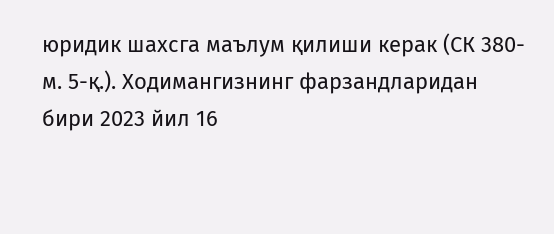юридик шахсга маълум қилиши керак (СК 380-м. 5-қ.). Ходимангизнинг фарзандларидан бири 2023 йил 16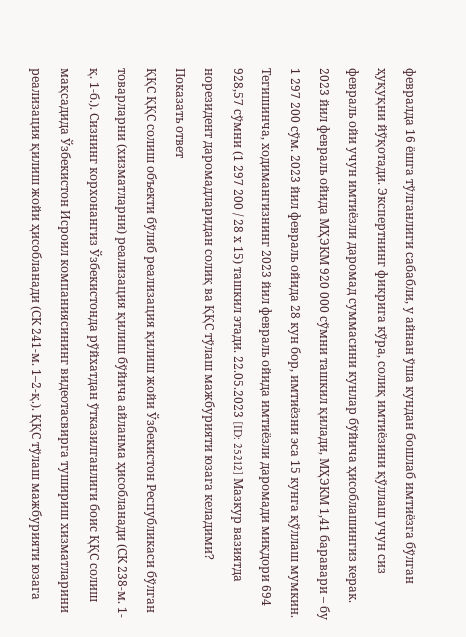февралда 16 ёшга тўлганлиги сабабли, у айнан ўша кундан бошлаб имтиёзга бўлган ҳуқуқни йўқотади. Экспертнинг фикрига кўра, солиқ имтиёзини қўллаш учун сиз февраль ойи учун имтиёзли даромад суммасини кунлар бўйича ҳисоблашингиз керак. 2023 йил февраль ойида МҲЭКМ 920 000 сўмни ташкил қилади, МҲЭКМ 1,41 баравари – бу 1 297 200 сўм. 2023 йил февраль ойида 28 кун бор, имтиёзни эса 15 кунга қўллаш мумкин. Тегишинча, ходимангизнинг 2023 йил февраль ойида имтиёзли даромади миқдори 694 928,57 сўмни (1 297 200 / 28 х 15) ташкил этади. 22.05.2023 [ID: 25212] Мазкур вазиятда норезидент даромадларидан солиқ ва ҚҚС тўлаш мажбурияти юзага келадими?
Показать ответ
ҚҚС ҚҚС солиш объекти бўлиб реализация қилиш жойи Ўзбекистон Республикаси бўлган товарларни (хизматларни) реализация қилиш бўйича айланма ҳисобланади (СК 238-м. 1-қ. 1-б.). Сизнинг корхонангиз Ўзбекистонда рўйхатдан ўтказилганлиги боис ҚҚС солиш мақсадида Ўзбекистон Исроил компаниясининг видеотасвирга тушириш хизматларини реализация қилиш жойи ҳисобланади (СК 241-м. 1–2-қ.). ҚҚС тўлаш мажбурияти юзага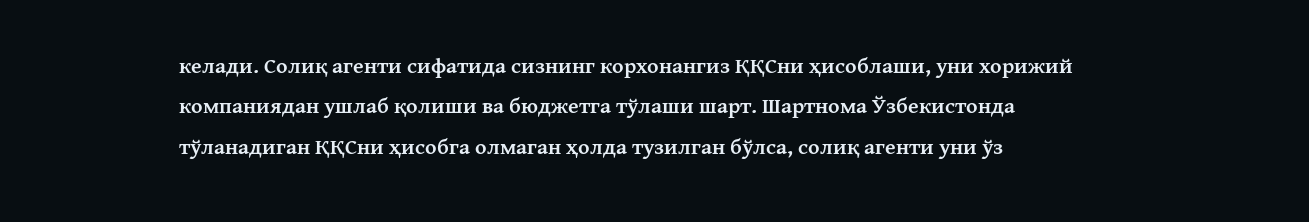келади. Солиқ агенти сифатида сизнинг корхонангиз ҚҚСни ҳисоблаши, уни хорижий компаниядан ушлаб қолиши ва бюджетга тўлаши шарт. Шартнома Ўзбекистонда тўланадиган ҚҚСни ҳисобга олмаган ҳолда тузилган бўлса, солиқ агенти уни ўз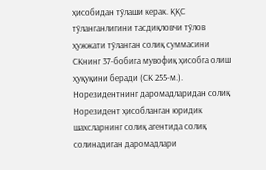ҳисобидан тўлаши керак. ҚҚС тўланганлигини тасдиқловчи тўлов ҳужжати тўланган солиқ суммасини СКнинг 37-бобига мувофиқ ҳисобга олиш ҳуқуқини беради (СК 255-м.). Норезидентнинг даромадларидан солиқ Норезидент ҳисобланган юридик шахсларнинг солиқ агентида солиқ солинадиган даромадлари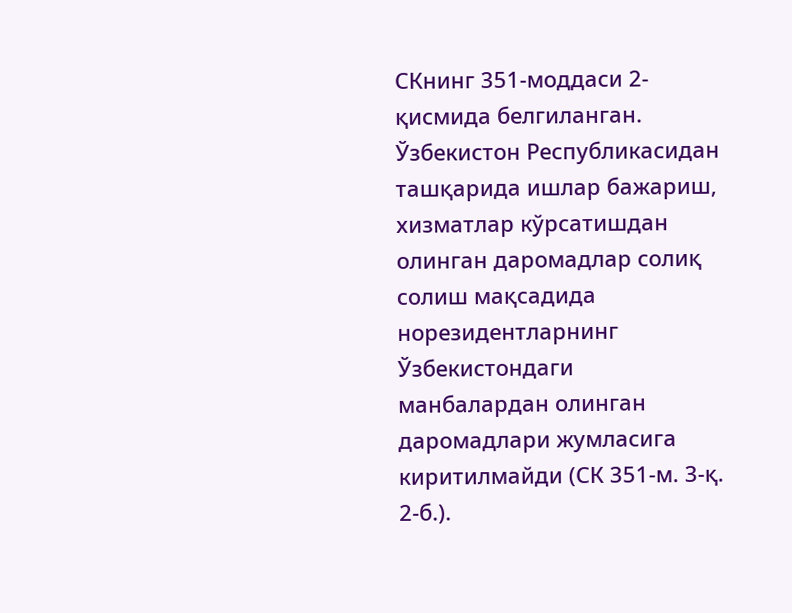СКнинг 351-моддаси 2-қисмида белгиланган. Ўзбекистон Республикасидан ташқарида ишлар бажариш, хизматлар кўрсатишдан олинган даромадлар солиқ солиш мақсадида норезидентларнинг Ўзбекистондаги манбалардан олинган даромадлари жумласига киритилмайди (СК 351-м. 3-қ. 2-б.).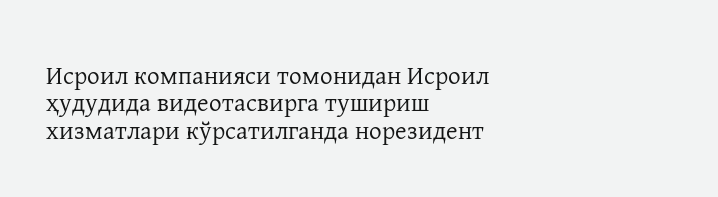Исроил компанияси томонидан Исроил ҳудудида видеотасвирга тушириш хизматлари кўрсатилганда норезидент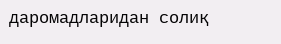даромадларидан солиқ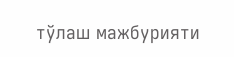тўлаш мажбурияти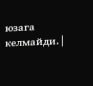юзага келмайди. |